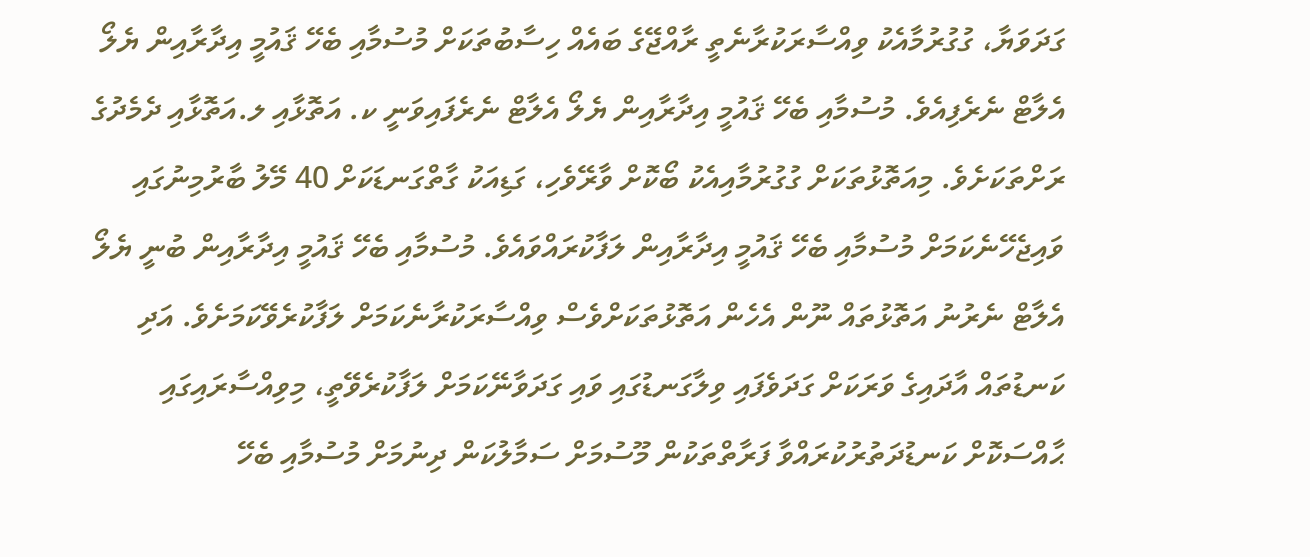ގަދަވަޔާ، ގުގުރުމާއެކު ވިއްސާރަކުރާނެތީ ރާއްޖޭގެ ބައެއް ހިސާބުތަކަށް މުސުމާއި ބެހޭ ޤައުމީ އިދާރާއިން ޔެލޯ އެލާޓް ނެރެފިއެވެ. މުސުމާއި ބެހޭ ޤައުމީ އިދާރާއިން ޔެލޯ އެލާޓް ނެރެފައިވަނީ ކ. އަތޮޅާއި ލ.އަތޮޅާއި ދެމެދުގެ ރަށްތަކަށެވެ. މިއަތޮޅުތަކަށް ގުގުރުމާއިއެކު ބޯކޮށް ވާރޭވެހި، ގަޑިއަކު ގާތްގަނޑަކަށް 40 މޭލު ބާރުމިނުގައި ވައިޖެހޭނެކަމަށް މުސުމާއި ބެހޭ ޤައުމީ އިދާރާއިން ލަފާކުރައްވައެވެ. މުސުމާއި ބެހޭ ޤައުމީ އިދާރާއިން ބުނީ ޔެލޯ އެލާޓް ނެރުނު އަތޮޅުތައް ނޫން އެހެން އަތޮޅުތަކަށްވެސް ވިއްސާރަކުރާނެކަމަށް ލަފާކުރެވޭކަމަށެވެ. އަދި ކަނޑުތައް އާދައިގެ ވަރަކަށް ގަދަވެފައި ވިލާގަނޑުގައި ވައި ގަދަވާނޭކަމަށް ލަފާކުރެވޭތީ، މިވިއްސާރައިގައި ޙާއްސަކޮށް ކަނޑުދަތުރުކުރައްވާ ފަރާތްތަކުން މޫސުމަށް ސަމާލުކަން ދިނުމަށް މުސުމާއި ބެހޭ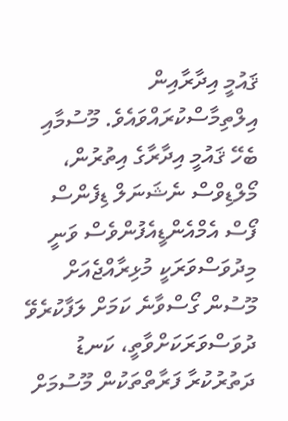ޤައުމީ އިދާރާއިން އިލްތިމާސްކުރައްވައެވެ. މޫސުމާއި ބެހޭ ޤައުމީ އިދާރާގެ އިތުރުން، މޯލްޑިވްސް ނެޝަނަލް ޑިފެންސް ފޯސް އެމްއެންޑީއެފުންވެސް ވަނީ މިދުވަސްވަރަކީ މުޅިރާއްޖެއަށް މޫސުން ގޯސްވާނެ ކަމަށް ލަފާކުރެވޭ ދުވަސްވަރަކަށްވާތީ، ކަނޑު ދަތުރުކުރާ ފަރާތްތަކުން މޫސުމަށް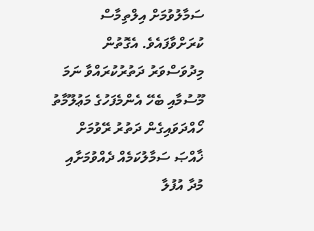ސަމާލުވުމަށް އިލްތިމާސް ކުރަށްވާފައެވެ. އެގޮތުން މިދުވަސްވަރު ދަތުރުކުރައްވާ ނަމަ މޫސުމާއި ބެހޭ އެންމެފަހުގެ މަޢުލޫމާތު ހޯއްދަވައިގެން ދަތުރު ރޭވުމަށް ޚާއްޞަ ސަމާލުކަމެއް ދެއްވުމަށާއި މުދާ އުފުލާ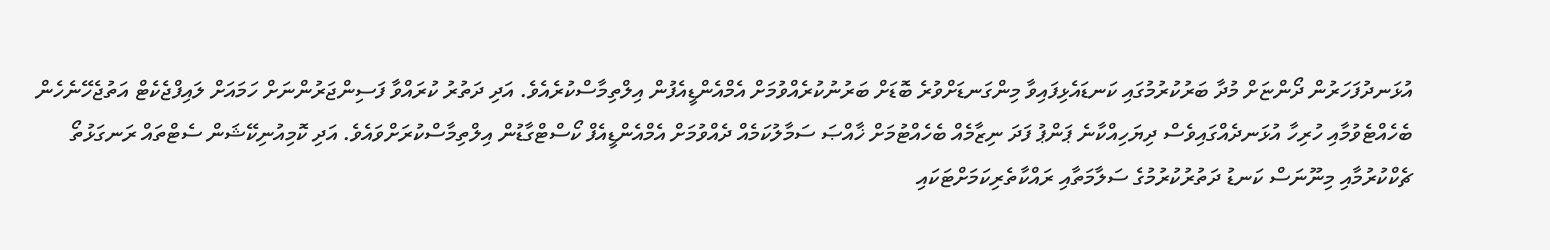އުޅަނދުފަހަރުން ދޯންޏަށް މުދާ ބަރުކުރުމުގައި ކަނޑައެޅިފައިވާ މިންގަނޑަށްވުރެ ބޮޑަށް ބަރުނުކުރެއްވުމަށް އެމްއެންޑީއެފުން އިލްތިމާސްކުރެއެވެ. އަދި ދަތުރު ކުރައްވާ ފަސިންޖަރުންނަށް ހަމައަށް ލައިފްޖެކެޓް އަތުޖެހޭނެހެން ބެހެއްޓެވުމާއި ހުރިހާ އުޅަނދެއްގައިވެސް ދިޔަހިއްކާނެ ޕަންޕު ފަދަ ނިޒާމެއް ބެހެއްޓުމަށް ޚާއްޞަ ސަމާލުކަމެއް ދެއްވުމަށް އެމްއެންޑީއެފް ކޯސްޓްގާޑުން އިލްތިމާސްކުރަށްވައެވެ. އަދި ކޮމިއުނިކޭޝަން ސެޓްތައް ރަނގަޅުތޯ ޗެކްކުރުމާއި މިނޫނަސް ކަނޑު ދަތުރުކުރުމުގެ ސަލާމަތާއި ރައްކާތެރިކަމަށްޓަކައި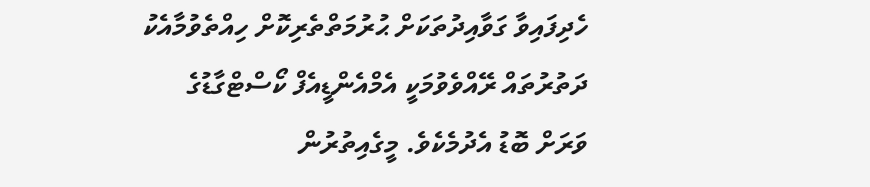ހެދިފައިވާ ގަވާއިދުތަކަށް ޙުރުމަތްތެރިކޮށް ހިއްތެވުމާއެކު ދަތުރުތައް ރޭއްވެވުމަކީ އެމްއެންޑީއެފް ކޯސްޓްގާޑުގެ ވަރަށް ބޮޑު އެދުމެކެވެ. މީގެއިތުރުން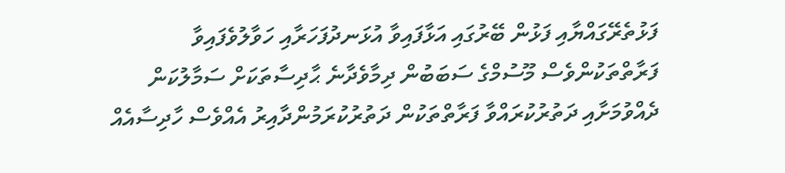ފަޅުތެރޭގައްޔާއި ފަޅުން ބޭރުގައި އަޅާފައިވާ އުޅަނދުފަހަރާއި ހަވާލުވެފައިވާ ފަރާތްތަކުންވެސް މޫސުމްގެ ސަބަބުން ދިމާވެދާނެ ޙާދިސާތަކަށް ސަމާލުކަން ދެއްވުމަށާއި ދަތުރުކުރައްވާ ފަރާތްތަކުން ދަތުރުކުރަމުންދާއިރު އެއްވެސް ހާދިސާއެއް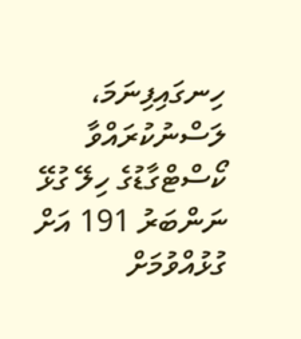ހިނގައިފިނަމަ، ލަސްނުކުރައްވާ ކޯސްޓްގާޑުގެ ހިލޭ ގުޅޭ ނަންބަރު 191 އަށް ގުޅުއްވުމަށް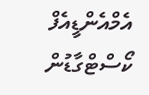އެމްއެންޑީއެފް ކޯސްޓްގާޑުން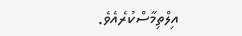އިލްތިމާސްކުރެއެވެ.